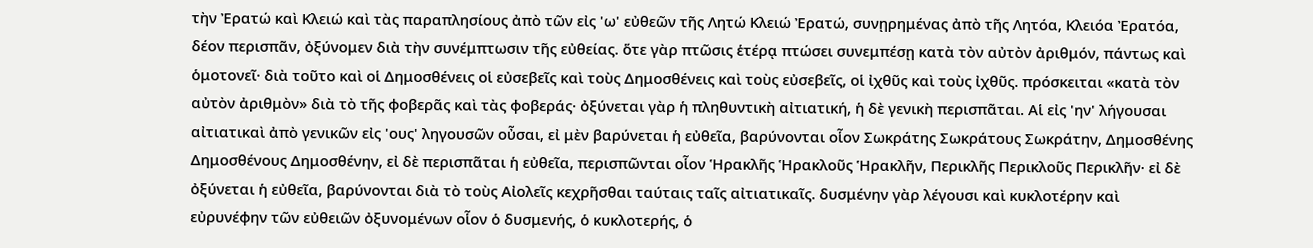τὴν Ἐρατώ καὶ Κλειώ καὶ τὰς παραπλησίους ἀπὸ τῶν εἰς 'ω' εὐθεῶν τῆς Λητώ Κλειώ Ἐρατώ, συνῃρημένας ἀπὸ τῆς Λητόα, Κλειόα Ἐρατόα, δέον περισπᾶν, ὀξύνομεν διὰ τὴν συνέμπτωσιν τῆς εὐθείας. ὅτε γὰρ πτῶσις ἑτέρᾳ πτώσει συνεμπέσῃ κατὰ τὸν αὐτὸν ἀριθμόν, πάντως καὶ ὁμοτονεῖ· διὰ τοῦτο καὶ οἱ Δημοσθένεις οἱ εὐσεβεῖς καὶ τοὺς Δημοσθένεις καὶ τοὺς εὐσεβεῖς, οἱ ἰχθῦς καὶ τοὺς ἰχθῦς. πρόσκειται «κατὰ τὸν αὐτὸν ἀριθμὸν» διὰ τὸ τῆς φοβερᾶς καὶ τὰς φοβεράς· ὀξύνεται γὰρ ἡ πληθυντικὴ αἰτιατική, ἡ δὲ γενικὴ περισπᾶται. Αἱ εἰς 'ην' λήγουσαι αἰτιατικαὶ ἀπὸ γενικῶν εἰς 'ους' ληγουσῶν οὖσαι, εἰ μὲν βαρύνεται ἡ εὐθεῖα, βαρύνονται οἷον Σωκράτης Σωκράτους Σωκράτην, Δημοσθένης Δημοσθένους Δημοσθένην, εἰ δὲ περισπᾶται ἡ εὐθεῖα, περισπῶνται οἷον Ἡρακλῆς Ἡρακλοῦς Ἡρακλῆν, Περικλῆς Περικλοῦς Περικλῆν· εἰ δὲ ὀξύνεται ἡ εὐθεῖα, βαρύνονται διὰ τὸ τοὺς Αἰολεῖς κεχρῆσθαι ταύταις ταῖς αἰτιατικαῖς. δυσμένην γὰρ λέγουσι καὶ κυκλοτέρην καὶ εὐρυνέφην τῶν εὐθειῶν ὀξυνομένων οἷον ὁ δυσμενής, ὁ κυκλοτερής, ὁ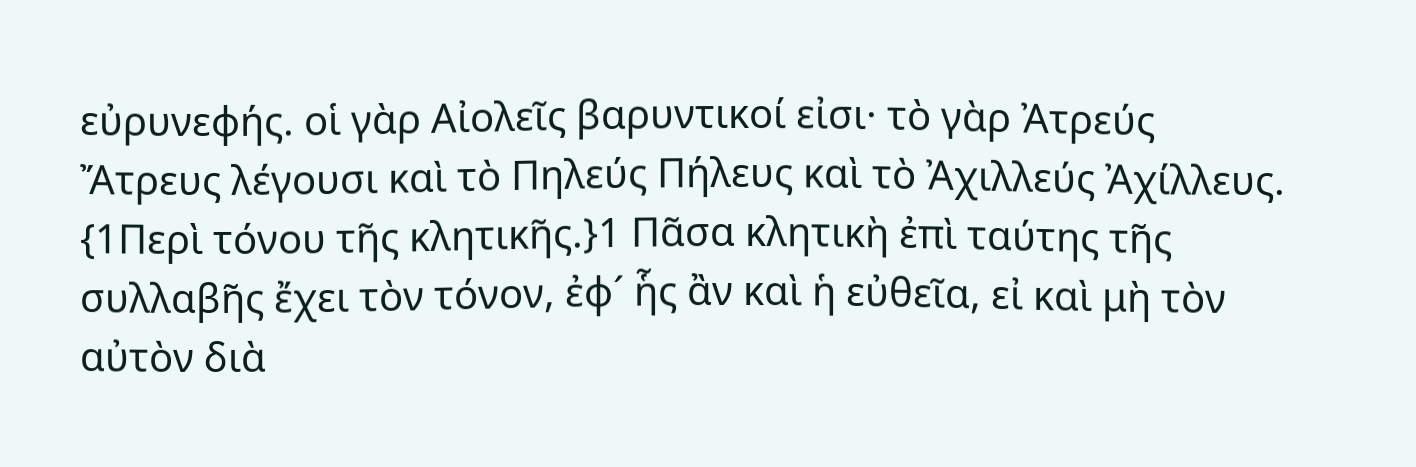εὐρυνεφής. οἱ γὰρ Αἰολεῖς βαρυντικοί εἰσι· τὸ γὰρ Ἀτρεύς Ἄτρευς λέγουσι καὶ τὸ Πηλεύς Πήλευς καὶ τὸ Ἀχιλλεύς Ἀχίλλευς. {1Περὶ τόνου τῆς κλητικῆς.}1 Πᾶσα κλητικὴ ἐπὶ ταύτης τῆς συλλαβῆς ἔχει τὸν τόνον, ἐφ´ ἧς ἂν καὶ ἡ εὐθεῖα, εἰ καὶ μὴ τὸν αὐτὸν διὰ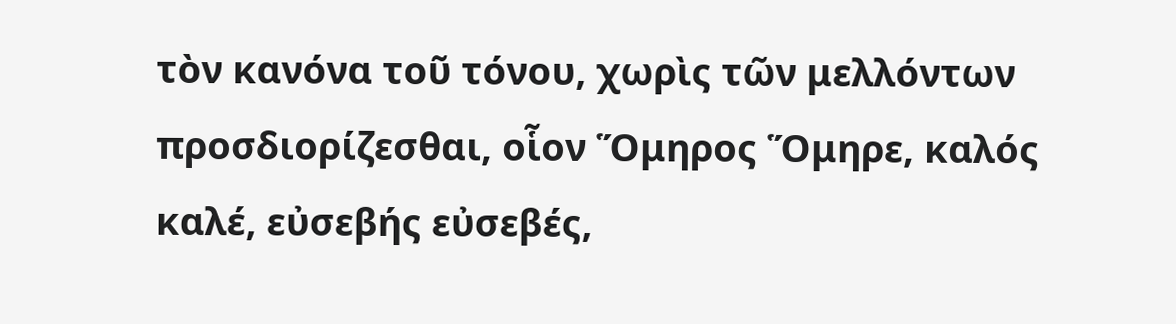τὸν κανόνα τοῦ τόνου, χωρὶς τῶν μελλόντων προσδιορίζεσθαι, οἷον Ὅμηρος Ὅμηρε, καλός καλέ, εὐσεβής εὐσεβές,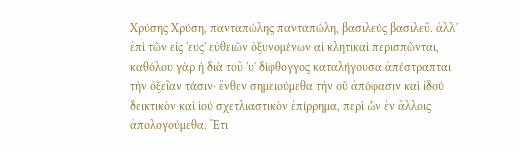Χρύσης Χρύση, πανταπώλης πανταπώλη, βασιλεύς βασιλεῦ. ἀλλ´ ἐπὶ τῶν εἰς 'ευς' εὐθειῶν ὀξυνομένων αἱ κλητικαὶ περισπῶνται, καθόλου γὰρ ἡ διὰ τοῦ 'υ' δίφθογγος καταλήγουσα ἀπέστραπται τὴν ὀξεῖαν τάσιν· ἔνθεν σημειούμεθα τὴν οὔ ἀπόφασιν καὶ ἰδού δεικτικὸν καὶ ἰού σχετλιαστικὸν ἐπίρρημα, περὶ ὧν ἐν ἄλλοις ἀπολογούμεθα. Ἔτι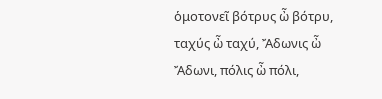ὁμοτονεῖ βότρυς ὦ βότρυ, ταχύς ὦ ταχύ, Ἄδωνις ὦ Ἄδωνι, πόλις ὦ πόλι,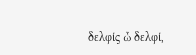δελφίς ὦ δελφί,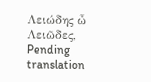Λειώδης ὦ Λειῶδες,
Pending translation